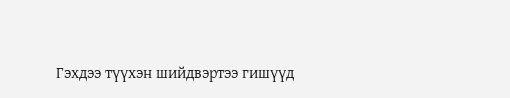Гэхдээ түүхэн шийдвэртээ гишүүд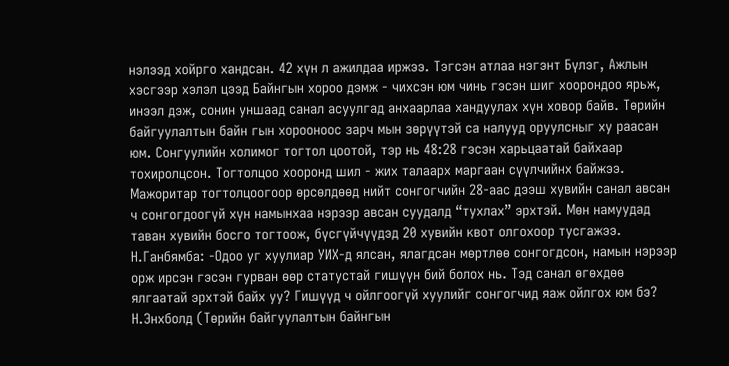нэлээд хойрго хандсан. 42 хүн л ажилдаа иржээ. Тэгсэн атлаа нэгэнт Бүлэг, Ажлын хэсгээр хэлэл цээд Байнгын хороо дэмж - чихсэн юм чинь гэсэн шиг хоорондоо ярьж, инээл дэж, сонин уншаад санал асуулгад анхаарлаа хандуулах хүн ховор байв. Төрийн байгуулалтын байн гын хорооноос зарч мын зөрүүтэй са налууд оруулсныг ху раасан юм. Сонгуулийн холимог тогтол цоотой, тэр нь 48:28 гэсэн харьцаатай байхаар тохиролцсон. Тогтолцоо хооронд шил - жих талаарх маргаан сүүлчийнх байжээ. Мажоритар тогтолцоогоор өрсөлдөөд нийт сонгогчийн 28-аас дээш хувийн санал авсан ч сонгогдоогүй хүн намынхаа нэрээр авсан суудалд “тухлах” эрхтэй. Мөн намуудад таван хувийн босго тогтоож, бүсгүйчүүдэд 20 хувийн квот олгохоор тусгажээ.
Н.Ганбямба: -Одоо уг хуулиар УИХ-д ялсан, ялагдсан мөртлөө сонгогдсон, намын нэрээр орж ирсэн гэсэн гурван өөр статустай гишүүн бий болох нь. Тэд санал өгөхдөө ялгаатай эрхтэй байх уу? Гишүүд ч ойлгоогүй хуулийг сонгогчид яаж ойлгох юм бэ?
Н.Энхболд (Төрийн байгуулалтын байнгын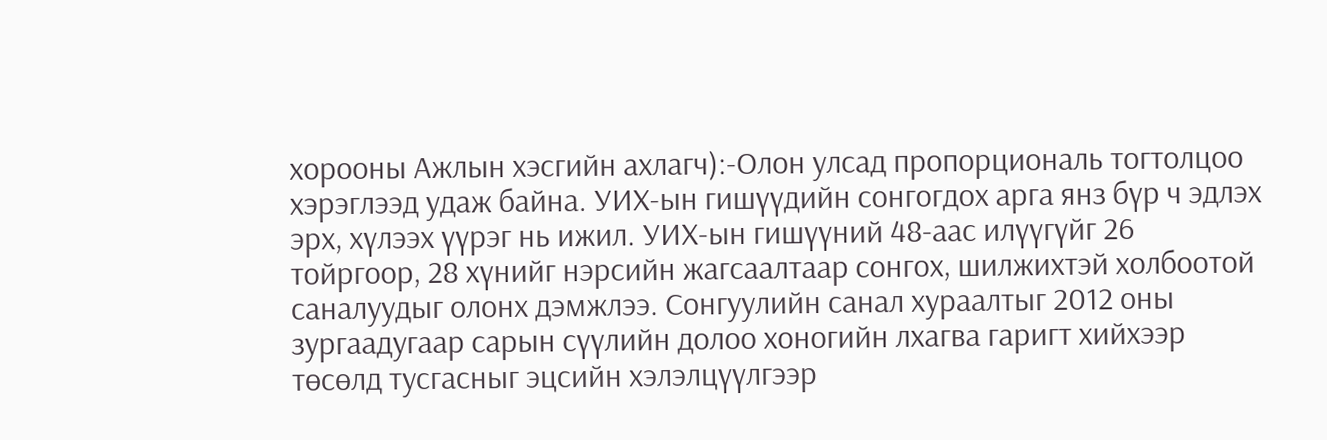хорооны Ажлын хэсгийн ахлагч):-Олон улсад пропорциональ тогтолцоо хэрэглээд удаж байна. УИХ-ын гишүүдийн сонгогдох арга янз бүр ч эдлэх эрх, хүлээх үүрэг нь ижил. УИХ-ын гишүүний 48-аас илүүгүйг 26 тойргоор, 28 хүнийг нэрсийн жагсаалтаар сонгох, шилжихтэй холбоотой саналуудыг олонх дэмжлээ. Сонгуулийн санал хураалтыг 2012 оны зургаадугаар сарын сүүлийн долоо хоногийн лхагва гаригт хийхээр төсөлд тусгасныг эцсийн хэлэлцүүлгээр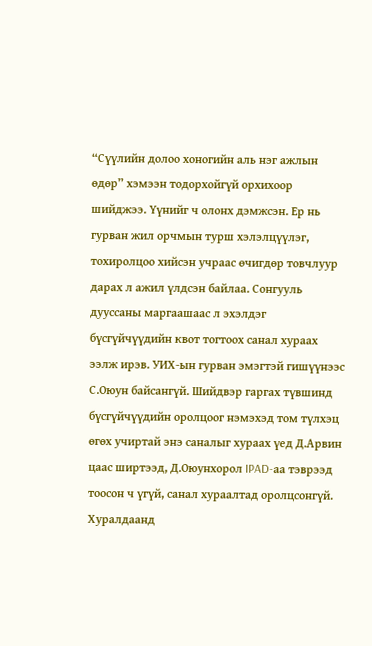“Сүүлийн долоо хоногийн аль нэг ажлын өдөр” хэмээн тодорхойгүй орхихоор шийджээ. Үүнийг ч олонх дэмжсэн. Ер нь гурван жил орчмын турш хэлэлцүүлэг, тохиролцоо хийсэн учраас өчигдөр товчлуур дарах л ажил үлдсэн байлаа. Сонгууль дууссаны маргаашаас л эхэлдэг бүсгүйчүүдийн квот тогтоох санал хураах ээлж ирэв. УИХ-ын гурван эмэгтэй гишүүнээс С.Оюун байсангүй. Шийдвэр гаргах түвшинд бүсгүйчүүдийн оролцоог нэмэхэд том түлхэц өгөх учиртай энэ саналыг хураах үед Д.Арвин цаас ширтээд, Д.Оюунхорол IPAD-аа тэврээд тоосон ч үгүй, санал хураалтад оролцсонгүй. Хуралдаанд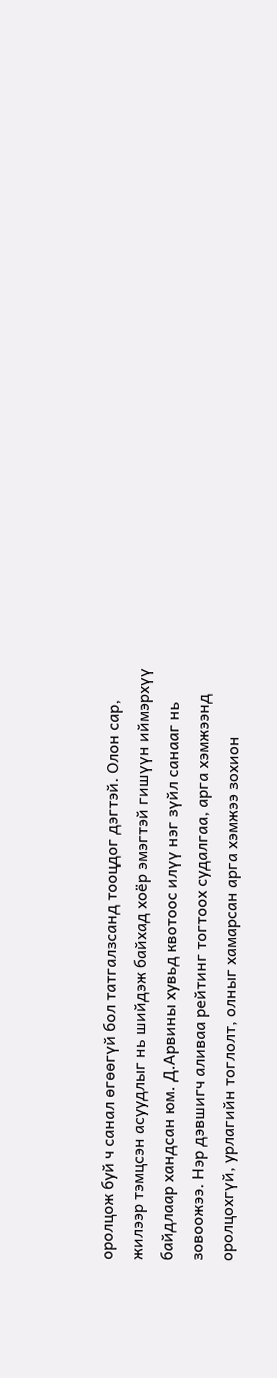оролцож буй ч санал өгөөгүй бол татгалзсанд тооцдог дэгтэй. Олон сар, жилээр тэмцсэн асуудлыг нь шийдэж байхад хоёр эмэгтэй гишүүн иймэрхүү байдлаар хандсан юм. Д.Арвины хувьд квотоос илүү нэг зүйл санааг нь зовоожээ. Нэр дэвшигч аливаа рейтинг тогтоох судалгаа, арга хэмжээнд оролцохгүй, урлагийн тоглолт, олныг хамарсан арга хэмжээ зохион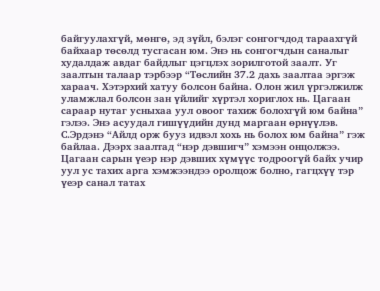байгуулахгүй, мөнгө, эд зүйл, бэлэг сонгогчдод тараахгүй байхаар төсөлд тусгасан юм. Энэ нь сонгогчдын саналыг худалдаж авдаг байдлыг цэгцлэх зорилготой заалт. Уг заалтын талаар тэрбээр “Төслийн 37.2 дахь заалтаа эргэж хараач. Хэтэрхий хатуу болсон байна. Олон жил үргэлжилж уламжлал болсон зан үйлийг хүртэл хориглох нь. Цагаан сараар нутаг усныхаа уул овоог тахиж болохгүй юм байна” гэлээ. Энэ асуудал гишүүдийн дунд маргаан өрнүүлэв.
С.Эрдэнэ “Айлд орж бууз идвэл хохь нь болох юм байна” гэж байлаа. Дээрх заалтад “нэр дэвшигч” хэмээн онцолжээ. Цагаан сарын үеэр нэр дэвших хүмүүс тодроогүй байх учир уул ус тахих арга хэмжээндээ оролцож болно, гагцхүү тэр үеэр санал татах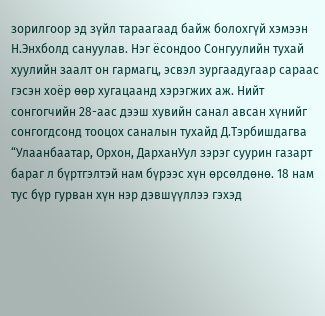зорилгоор эд зүйл тараагаад байж болохгүй хэмээн Н.Энхболд сануулав. Нэг ёсондоо Сонгуулийн тухай хуулийн заалт он гармагц, эсвэл зургаадугаар сараас гэсэн хоёр өөр хугацаанд хэрэгжих аж. Нийт сонгогчийн 28-аас дээш хувийн санал авсан хүнийг сонгогдсонд тооцох саналын тухайд Д.Тэрбишдагва “Улаанбаатар, Орхон, ДарханУул зэрэг суурин газарт бараг л бүртгэлтэй нам бүрээс хүн өрсөлдөнө. 18 нам тус бүр гурван хүн нэр дэвшүүллээ гэхэд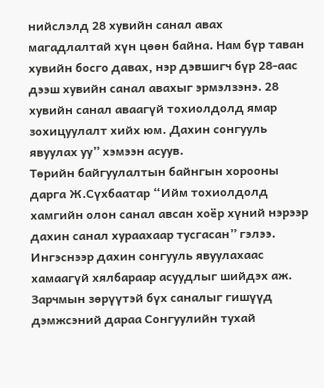нийслэлд 28 хувийн санал авах магадлалтай хүн цөөн байна. Нам бүр таван хувийн босго давах, нэр дэвшигч бүр 28-аас дээш хувийн санал авахыг эрмэлзэнэ. 28 хувийн санал аваагүй тохиолдолд ямар зохицуулалт хийх юм. Дахин сонгууль явуулах уу” хэмээн асуув.
Төрийн байгуулалтын байнгын хорооны дарга Ж.Сүхбаатар “Ийм тохиолдолд хамгийн олон санал авсан хоёр хүний нэрээр дахин санал хураахаар тусгасан” гэлээ. Ингэснээр дахин сонгууль явуулахаас хамаагүй хялбараар асуудлыг шийдэх аж. Зарчмын зөрүүтэй бүх саналыг гишүүд дэмжсэний дараа Сонгуулийн тухай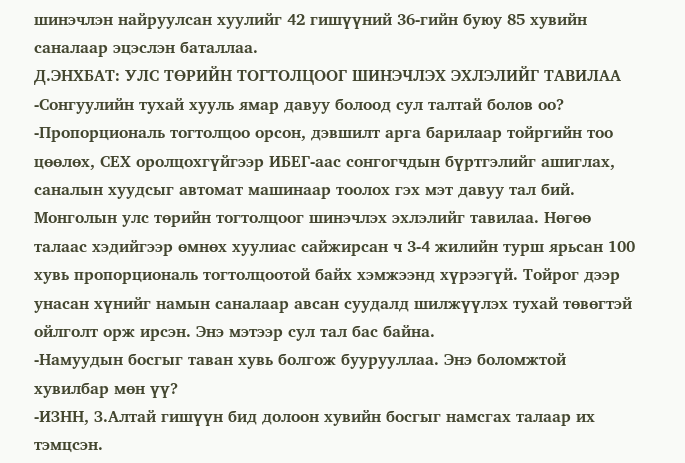шинэчлэн найруулсан хуулийг 42 гишүүний 36-гийн буюу 85 хувийн саналаар эцэслэн баталлаа.
Д.ЭНХБАТ: УЛС ТӨРИЙН ТОГТОЛЦООГ ШИНЭЧЛЭХ ЭХЛЭЛИЙГ ТАВИЛАА
-Сонгуулийн тухай хууль ямар давуу болоод сул талтай болов оо?
-Пропорциональ тогтолцоо орсон, дэвшилт арга барилаар тойргийн тоо цөөлөх, СЕХ оролцохгүйгээр ИБЕГ-аас сонгогчдын бүртгэлийг ашиглах, саналын хуудсыг автомат машинаар тоолох гэх мэт давуу тал бий. Монголын улс төрийн тогтолцоог шинэчлэх эхлэлийг тавилаа. Нөгөө талаас хэдийгээр өмнөх хуулиас сайжирсан ч 3-4 жилийн турш ярьсан 100 хувь пропорциональ тогтолцоотой байх хэмжээнд хүрээгүй. Тойрог дээр унасан хүнийг намын саналаар авсан суудалд шилжүүлэх тухай төвөгтэй ойлголт орж ирсэн. Энэ мэтээр сул тал бас байна.
-Намуудын босгыг таван хувь болгож буурууллаа. Энэ боломжтой хувилбар мөн үү?
-ИЗНН, З.Алтай гишүүн бид долоон хувийн босгыг намсгах талаар их тэмцсэн.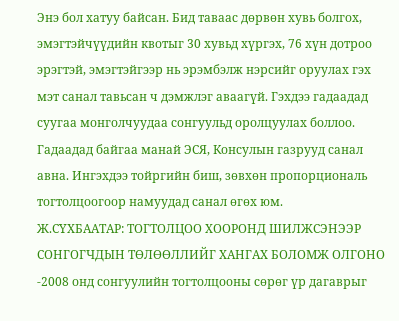Энэ бол хатуу байсан. Бид таваас дөрвөн хувь болгох, эмэгтэйчүүдийн квотыг 30 хувьд хүргэх, 76 хүн дотроо эрэгтэй, эмэгтэйгээр нь эрэмбэлж нэрсийг оруулах гэх мэт санал тавьсан ч дэмжлэг аваагүй. Гэхдээ гадаадад суугаа монголчуудаа сонгуульд оролцуулах боллоо. Гадаадад байгаа манай ЭСЯ, Консулын газрууд санал авна. Ингэхдээ тойргийн биш, зөвхөн пропорциональ тогтолцоогоор намуудад санал өгөх юм.
Ж.СҮХБААТАР: ТОГТОЛЦОО ХООРОНД ШИЛЖСЭНЭЭР СОНГОГЧДЫН ТӨЛӨӨЛЛИЙГ ХАНГАХ БОЛОМЖ ОЛГОНО
-2008 онд сонгуулийн тогтолцооны сөрөг үр дагаврыг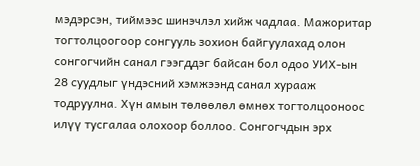мэдэрсэн, тиймээс шинэчлэл хийж чадлаа. Мажоритар тогтолцоогоор сонгууль зохион байгуулахад олон сонгогчийн санал гээгддэг байсан бол одоо УИХ-ын 28 суудлыг үндэсний хэмжээнд санал хурааж тодруулна. Хүн амын төлөөлөл өмнөх тогтолцооноос илүү тусгалаа олохоор боллоо. Сонгогчдын эрх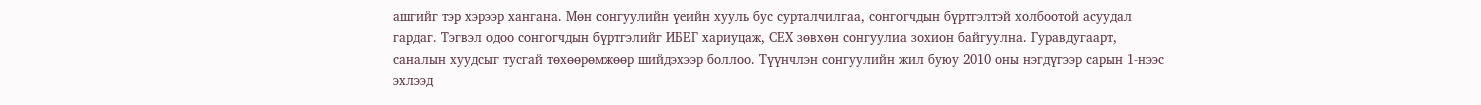ашгийг тэр хэрээр хангана. Мөн сонгуулийн үеийн хууль бус сурталчилгаа, сонгогчдын бүртгэлтэй холбоотой асуудал гардаг. Тэгвэл одоо сонгогчдын бүртгэлийг ИБЕГ хариуцаж, СЕХ зөвхөн сонгуулиа зохион байгуулна. Гуравдугаарт, саналын хуудсыг тусгай төхөөрөмжөөр шийдэхээр боллоо. Түүнчлэн сонгуулийн жил буюу 2010 оны нэгдүгээр сарын 1-нээс эхлээд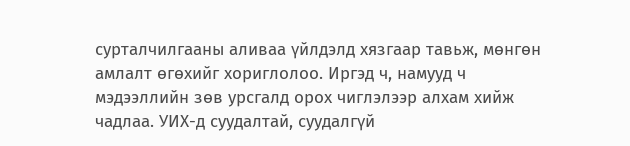сурталчилгааны аливаа үйлдэлд хязгаар тавьж, мөнгөн амлалт өгөхийг хориглолоо. Иргэд ч, намууд ч мэдээллийн зөв урсгалд орох чиглэлээр алхам хийж чадлаа. УИХ-д суудалтай, суудалгүй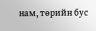нам, төрийн бус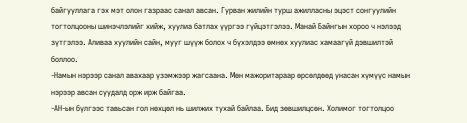байгууллага гэх мэт олон газраас санал авсан. Гурван жилийн турш ажилласны эцэст сонгуулийн тогтолцооны шинэчлэлийг хийж, хуулиа батлах үүргээ гүйцэтгэлээ. Манай Байнгын хороо ч нэлээд зүтгэлээ. Аливаа хуулийн сайн, мууг шүүж болох ч бүхэлдээ өмнөх хуулиас хамаагүй дэвшилтэй боллоо.
-Намын нэрээр санал авахаар үзэмжээр жагсаана. Мөн мажоритараар өрсөлдөөд унасан хүмүүс намын нэрээр авсан суудалд орж ирж байгаа.
-АН-ын бүлгээс тавьсан гол нөхцөл нь шилжих тухай байлаа. Бид зөвшилцсөн. Холимог тогтолцоо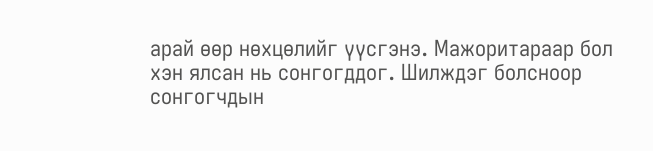арай өөр нөхцөлийг үүсгэнэ. Мажоритараар бол хэн ялсан нь сонгогддог. Шилждэг болсноор сонгогчдын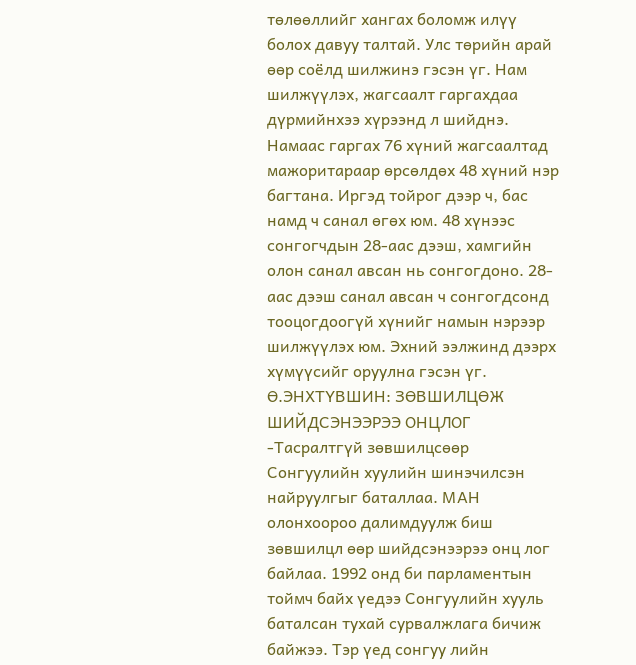төлөөллийг хангах боломж илүү болох давуу талтай. Улс төрийн арай өөр соёлд шилжинэ гэсэн үг. Нам шилжүүлэх, жагсаалт гаргахдаа дүрмийнхээ хүрээнд л шийднэ. Намаас гаргах 76 хүний жагсаалтад мажоритараар өрсөлдөх 48 хүний нэр багтана. Иргэд тойрог дээр ч, бас намд ч санал өгөх юм. 48 хүнээс сонгогчдын 28-аас дээш, хамгийн олон санал авсан нь сонгогдоно. 28-аас дээш санал авсан ч сонгогдсонд тооцогдоогүй хүнийг намын нэрээр шилжүүлэх юм. Эхний ээлжинд дээрх хүмүүсийг оруулна гэсэн үг.
Ө.ЭНХТҮВШИН: ЗӨВШИЛЦӨЖ ШИЙДСЭНЭЭРЭЭ ОНЦЛОГ
-Тасралтгүй зөвшилцсөөр Сонгуулийн хуулийн шинэчилсэн найруулгыг баталлаа. МАН олонхоороо далимдуулж биш зөвшилцл өөр шийдсэнээрээ онц лог байлаа. 1992 онд би парламентын тоймч байх үедээ Сонгуулийн хууль баталсан тухай сурвалжлага бичиж байжээ. Тэр үед сонгуу лийн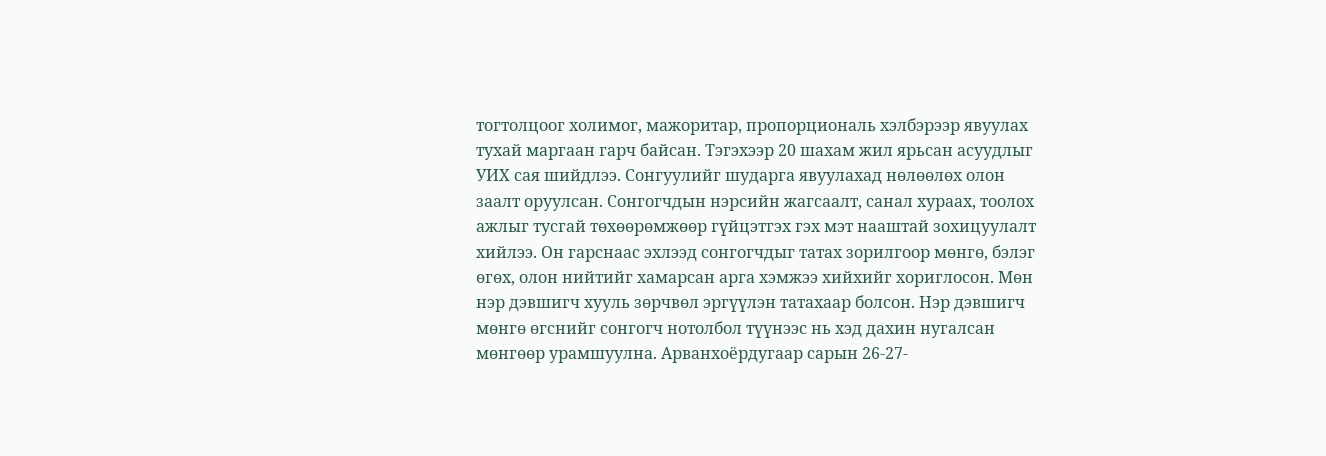тогтолцоог холимог, мажоритар, пропорциональ хэлбэрээр явуулах тухай маргаан гарч байсан. Тэгэхээр 20 шахам жил ярьсан асуудлыг УИХ сая шийдлээ. Сонгуулийг шударга явуулахад нөлөөлөх олон заалт оруулсан. Сонгогчдын нэрсийн жагсаалт, санал хураах, тоолох ажлыг тусгай төхөөрөмжөөр гүйцэтгэх гэх мэт нааштай зохицуулалт хийлээ. Он гарснаас эхлээд сонгогчдыг татах зорилгоор мөнгө, бэлэг өгөх, олон нийтийг хамарсан арга хэмжээ хийхийг хориглосон. Мөн нэр дэвшигч хууль зөрчвөл эргүүлэн татахаар болсон. Нэр дэвшигч мөнгө өгснийг сонгогч нотолбол түүнээс нь хэд дахин нугалсан мөнгөөр урамшуулна. Арванхоёрдугаар сарын 26-27-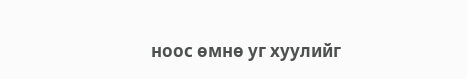ноос өмнө уг хуулийг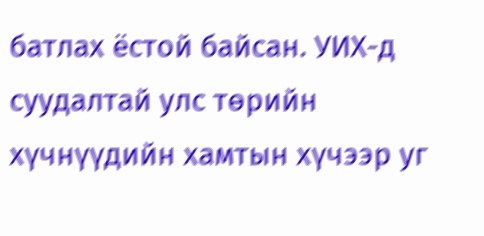батлах ёстой байсан. УИХ-д суудалтай улс төрийн хүчнүүдийн хамтын хүчээр уг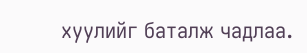хуулийг баталж чадлаа.